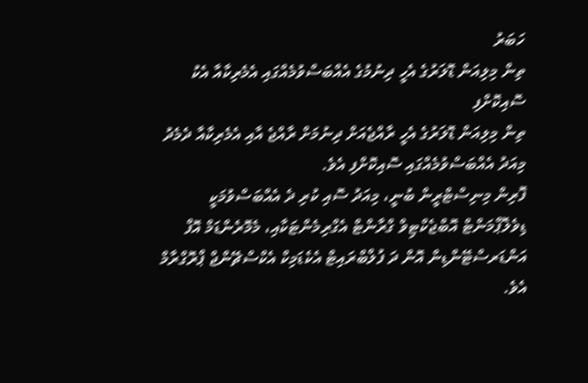ހަބަރު
ތިން މިލިއަން ޑޮލަރުގެ އެހީ ދިނުމުގެ އެއްބަސްވުމެއްގައި އެމެރިކާއާ އެކު ސޮއިކޮށްފި
ތިން މިލިއަން ޑޮލަރުގެ އެހީ ރާއްޖެއަށް ދިނުމަށް ރާއްޖެ އާއި އެމެރިކާއާ ދެމެދު މިއަދު އެއްބަސްވުމެއްގައި ސޮއިކޮށްފި އެވެ.
ފޮރިން މިނިސްޓްރީން ބުނީ، މިއަދު ސޮއި ކުރި ދެ އެއްބަސްވުމަކީ ޑިވެލޮޕްމަންޓް އޮބްޖެކްޓިވް ގްރާންޓް އެގްރިމެންޓަކާއި، މެމޮރެންޑަމް އޮފް އަންޑަރސްޓޭންޑިން އޮން ދަ ފުލްބްރައިޓް އެކެޑަމިކް އެކްސްޗޭންޖް ޕްރޮގްރާމް އެވެ.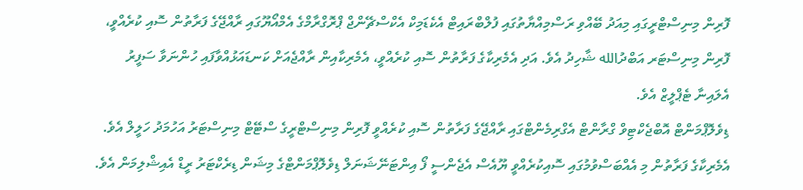ފޮރިން މިނިސްޓްރީގައި މިއަދު ބޭއްވި ރަސްމިއްޔާތުގައި ފުލްބްރައިޓް އެކެޑަމިކް އެކްސްޗޭންޖް ޕްރޮގްރާމްގެ އެމްއޯޔޫގައި ރާއްޖޭގެ ފަރާތުން ސޮއި ކުރެއްވީ، ފޮރިން މިނިސްޓަރ އަބްދުالله ޝާހިދު އެވެ. އަދި އެމެރިކާގެ ފަރާތުން ސޮއި ކުރެއްވީ، އެމެރިކާއިން ރާއްޖެއަށް ކަނޑައަޅުއްވާފައި ހުންނަވާ ސަފީރު އެލައިނާ ޓެޕްލީޒް އެވެ.
ޑިވެލޮޕްމަންޓް އޮބްޖެކްޓިވް ގްރާންޓް އެގްރިމެންޓްގައި ރާއްޖޭގެ ފަރާތުން ސޮއި ކުރެއްވީ ފޮރިން މިނިސްޓްރީގެ ސްޓޭޓް މިނިސްޓަރު އަހުމަދު ހަލީލް އެވެ. އެމެރިކާގެ ފަރާތުން މި އެއްބަސްވުމުގައި ސޮއިކުރެއްވީ ޔޫއެސް އެޖެންސީ ފޯ އިންޓަނޭޝަނަލް ޑިވެލޮޕްމަންޓްގެ މިޝަން ޑިރެކްޓަރު ރީޑް އެއިޝްލިމަން އެވެ.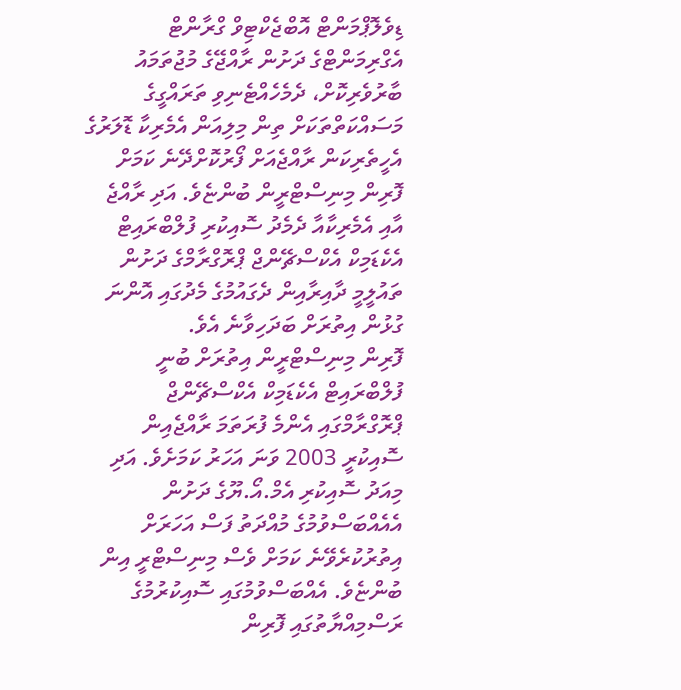ޑިވެލޮޕްމަންޓް އޮބްޖެކްޓިވް ގްރާންޓް އެގްރިމަންޓްގެ ދަށުން ރާއްޖޭގެ މުޖުތަމައު ބާރުވެރިކޮށް، ދެމެހެއްޓެނިވި ތަރައްގީގެ މަސައްކަތްތަކަށް ތިން މިލިއަން އެމެރިކާ ޑޮލަރުގެ އެހީތެރިކަން ރާއްޖެއަށް ފޯރުކޮށްދޭނެ ކަމަށް ފޮރިން މިނިސްޓްރީން ބުންޏެވެ. އަދި ރާއްޖެ އާއި އެމެރިކާއާ ދެމެދު ސޮއިކުރި ފުލްބްރައިޓް އެކެޑަމިކް އެކްސްޗޭންޖް ޕްރޮގްރާމްގެ ދަށުން ތައުލީމީ ދާއިރާއިން ދެގައުމުގެ މެދުގައި އޮންނަ ގުޅުން އިތުރަށް ބަދަހިވާނެ އެވެ.
ފޮރިން މިނިސްޓްރީން އިތުރަށް ބުނީ ފުލްބްރައިޓް އެކެޑަމިކް އެކްސްޗޭންޖް ޕްރޮގްރާމްގައި އެންމެ ފުރަތަމަ ރާއްޖެއިން ސޮއިކުރީ 2003 ވަނަ އަހަރު ކަމަށެވެ. އަދި މިއަދު ސޮއިކުރި އެމް.އޯ.ޔޫގެ ދަށުން އެއެއްބަސްވުމުގެ މުއްދަތު ފަސް އަހަރަށް އިތުރުކުރެވޭނެ ކަމަށް ވެސް މިނިސްޓްރީ އިން ބުންޏެވެ. އެއްބަސްވުމުގައި ސޮއިކުރުމުގެ ރަސްމިއްޔާތުގައި ފޮރިން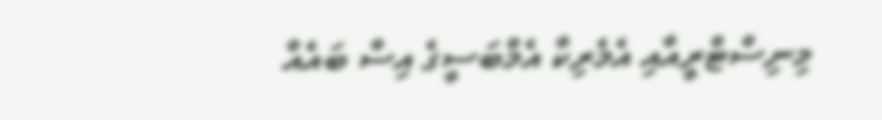މިނިސްޓްރީއާއި އެމެރިކާ އެމްބަސީގެ އިސް ބައެއް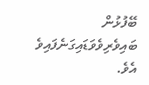ބޭފުޅުން ބައިވެރިވެވަޑައިގަނެފައިވެ އެވެ.